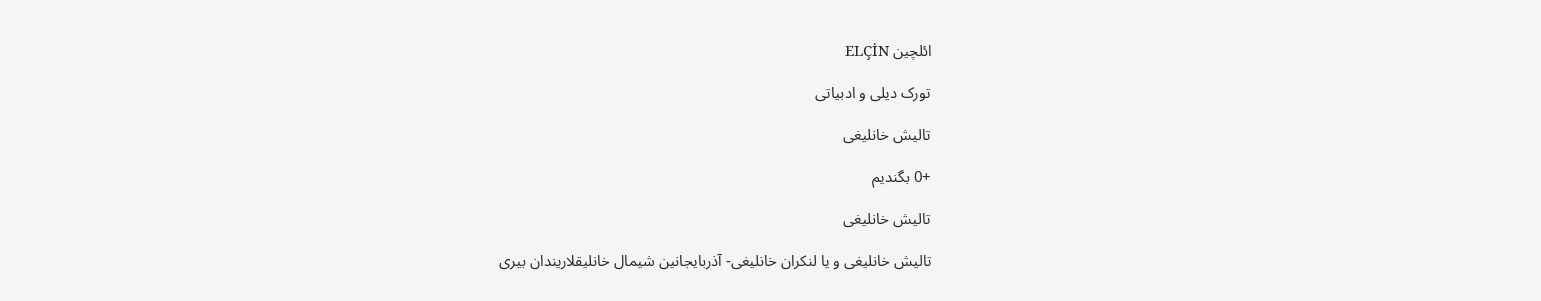ائلچین ELÇİN

تورک دیلی و ادبیاتی

تالیش خانلیغی

+0 بگندیم

تالیش خانلیغی

تالیش خانلیغی و یا لنکران خانلیغی- آذربایجانین شیمال خانلیقلاریندان بیری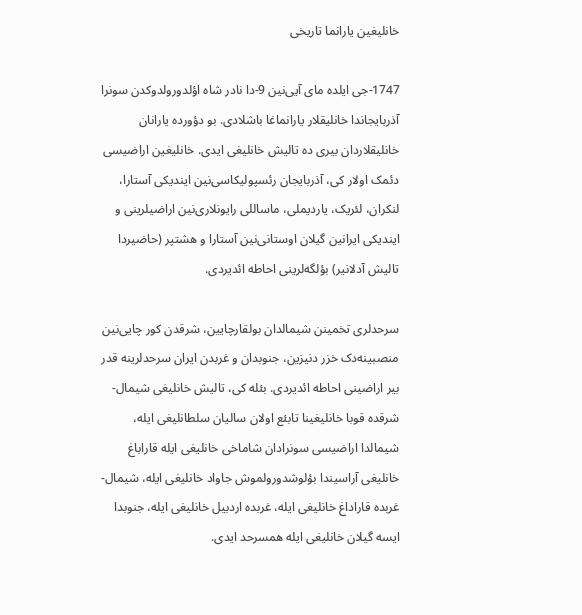خانلیغین یارانما تاریخی

1747-جی ایلده مای آیی‌نین 9-دا نادر شاه اؤلدورولدوکدن سونرا آذربایجاندا خانلیقلار یارانماغا باشلادی. بو دؤورده یارانان خانلیقلاردان بیری ده تالیش خانلیغی ایدی. خانلیغین اراضیسی دئمک اولار کی، آذربایجان رئسپولیکاسی‌نین ایندیکی آستارا، لنکران، لئریک، یاردیملی، ماساللی رایونلاری‌نین اراضیلرینی و ایندیکی ایرا‌نین گیلان اوستا‌نی‌نین آستارا و هشتپر (حاضیردا تالیش آدلانیر) بؤلگه‌لرینی احاطه ائدیردی.

سرحدلری تخمینن شیمالدان بولقارچایین، شرقدن کور چایی‌نین منصبینه‌دک خزر دنیزین، جنوبدان و غربدن ایران سرحدلرینه قدر بیر اراضینی احاطه ائدیردی. بئله کی، تالیش خانلیغی شیمال-شرقده قوبا خانلیغینا تابئع اولان سالیان سلطانلیغی ایله، شیمالدا اراضیسی سونرادان شاماخی خانلیغی ایله قاراباغ خانلیغی آراسیندا بؤلوشدورولموش جاواد خانلیغی ایله، شیمال-غربده قاراداغ خانلیغی ایله، غربده اردبیل خانلیغی ایله، جنوبدا ایسه گیلان خانلیغی ایله همسرحد ایدی.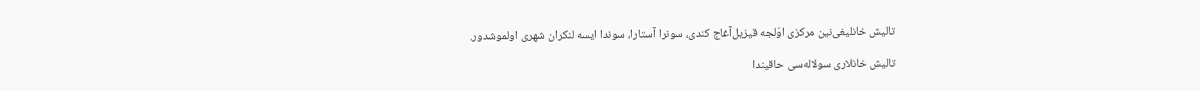تالیش خانلیغی‌نین مرکزی اوّلجه قیزیل‌آغاج کندی، سونرا آستارا، سوندا ایسه لنکران شهری اولموشدور.

تالیش خانلاری سولاله‌سی حاقیندا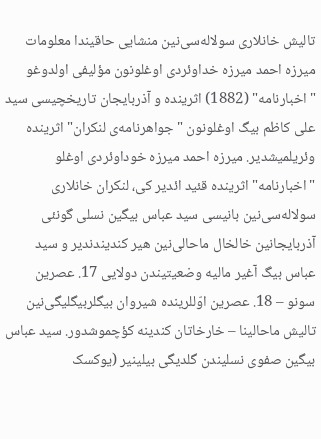تالیش خانلاری سولاله‌سی‌نین منشایی حاقیندا معلومات میرزه احمد میرزه خداوئردی اوغلونون مؤلیفی اولدوغو "اخبارنامه" (1882) اثرینده و آذربایجان تاریخچیسی سید علی کاظم بیگ اوغلونون "جواهرنامه‌ی‌ لنکران" اثرینده وئریلمیشدیر. میرزه احمد میرزه خوداوئردی اوغلو "اخبارنامه" اثرینده قئید ائدیر کی، لنکران خانلاری سولاله‌سی‌نین بانیسی سید عباس بیگین نسلی گونئی آذربایجا‌نین خالخال ماحالی‌نین هیر کندیندندیر و سید عباس بیگ آغیر مالیه وضعیتیندن دولایی 17. عصرین سونو – 18. عصرین اوّللرینده شیروان بیگلربیگلیگی‌نین تالیش ماحالینا – خارخاتان کندینه کؤچموشدور. سید عباس بیگین صفوی نسلیندن گلدیگی بیلینیر (یوکسک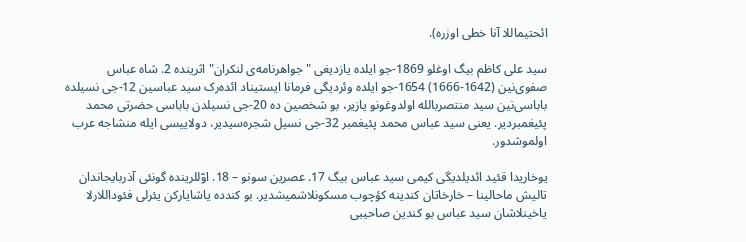ائحتیماللا آنا خطی اوزره).

سید علی کاظم بیگ اوغلو 1869-جو ایلده یازدیغی "جواهرنامه‌ی لنکران" اثرینده 2. شاه عباس صفوی‌نین (1642-1666) 1654-جو ایلده وئردیگی فرمانا ایستیناد ائده‌رک سید عباسین 12-جی نسیلده باباسی‌نین سید منتصربالله اولدوغونو یازیر، بو شخصین ده 20-جی نسیلدن باباسی حضرتی محمد پئیغمبردیر. یعنی سید عباس محمد پئیغمبر 32-جی نسیل شجره‌سیدیر، دولاییسی ایله منشاجه عرب اولموشدور.

یوخاریدا قئید ائدیلدیگی کیمی سید عباس بیگ 17. عصرین سونو – 18. اوّللرینده گونئی آذربایجاندان تالیش ماحالینا – خارخاتان کندینه کؤچوب مسکونلاشمیشدیر. بو کندده یاشایارکن یئرلی فئوداللارلا یاخینلاشان سید عباس بو کندین صاحیبی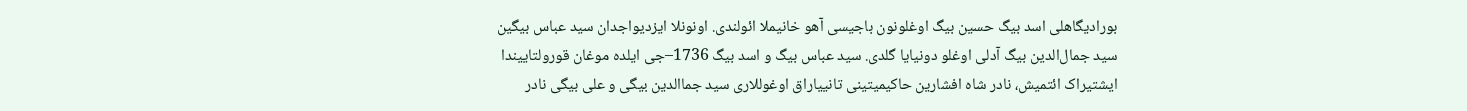بورادیگاهلی اسد بیگ حسین بیگ اوغلونون باجیسی آهو خانیملا ائولندی. اونونلا ایزدیواجدان سید عباس بیگین سید جمال‌الدین بیگ آدلی اوغلو دونیایا گلدی. سید عباس بیگ و اسد بیگ 1736–جی ایلده موغان قورولتاییندا ایشتیراک ائتمیش، نادر شاه افشارین حاکیمیتینی تانییاراق اوغوللاری سید جماالدین بیگی و علی بیگی نادر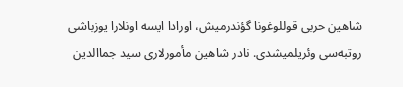شاهین حربی قوللوغونا گؤندرمیش، اورادا ایسه اونلارا یوزباشی روتبه‌سی وئریلمیشدی. نادر شاهین مأمورلاری سید جماالدین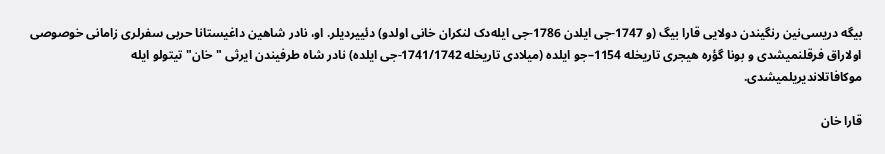بیگه دریسی‌نین رنگیندن دولایی قارا بیگ (و 1747-جی ایلدن 1786-جی ایله‌دک لنکران خانی اولدو) دئییردیلر. او، نادر شاهین داغیستانا حربی سفرلری زامانی خوصوصی اولاراق فرقلنمیشدی و بونا گؤره هیجری تاریخله 1154–جو ایلده (میلادی تاریخله 1741/1742-جی ایلده) نادر شاه طرفیندن ایرثی "خان" تیتولو ایله موکافاتلاندیریلمیشدی.

قارا خان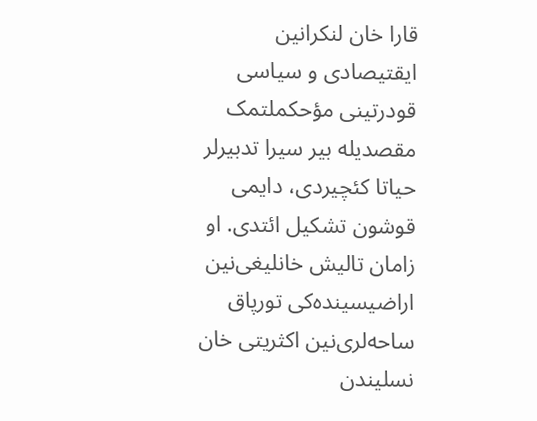قارا خان لنکرانین ایقتیصادی و سیاسی قودرتینی مؤحکملتمک مقصدیله بیر سیرا تدبیرلر حیاتا کئچیردی، دایمی قوشون تشکیل ائتدی. او زامان تالیش خانلیغی‌نین اراضیسینده‌کی تورپاق ساحه‌لری‌نین اکثریتی خان نسلیندن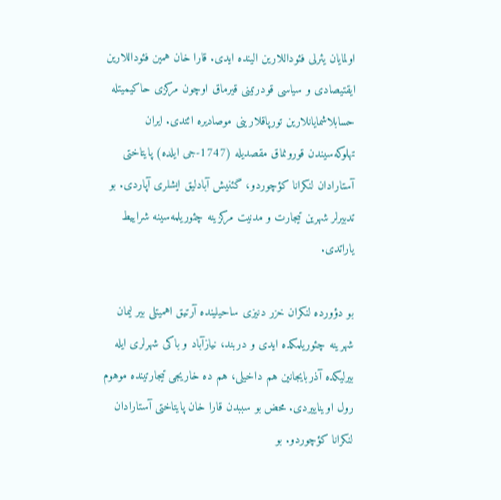اولمایان یئرلی فئوداللارین الینده ایدی. قارا خان همین فئوداللارین ایقتیصادی و سیاسی قودرتینی قیرماق اوچون مرکزی حاکیمیتله حسابلاشمایانلارین تورپاقلارینی موصادیره ائتدی. ایران تهلوکه‌سیندن قورونماق مقصدیله (1747-جی ایلده) پایتاختی آستارادان لنکرانا کؤچوردو، گئنیش آبادلیق ایشلری آپاردی. بو تدبیرلر شهرین تیجارت و مدنیت مرکزینه چئوریلمه‌سینه شراییط یاراتدی.

بو دؤورده لنکران خزر دنیزی ساحیلینده آرتیق اهمیتلی بیر لیمان شهرینه چئوریلمکده ایدی و دربند، نیازآباد و باکی شهرلری ایله بیرلیکده آذربایجا‌نین هم داخیلی، هم ده خاریجی تیجارتینده موهوم رول اویناییردی. محض بو سببدن قارا خان پایتاختی آستارادان لنکرانا کؤچوردو. بو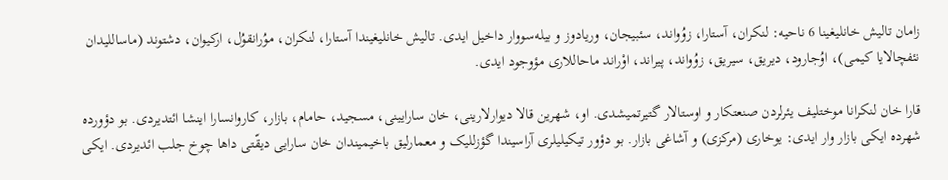زامان تالیش خانلیغینا 6 ناحیه: لنکران، آستارا، زوُواند، سئبیجان، وریادوز و بیله‌سووار داخیل ایدی. تالیش خانلیغیندا آستارا، لنکران، موُرانقوُل، ارکیوان، دشتوند (ماساللیدان نئفچالایا کیمی)، اوُجارود، دیریق، سیریق، زوُواند، پیراند، اوْراند ماحاللاری مؤوجود ایدی.

قارا خان لنکرانا موختلیف یئرلردن صنعتکار و اوستالار گتیرتمیشدی. او، شهرین قالا دیوارلارینی، خان سارایینی، مسجید، حامام، بازار، کاروانسارا اینشا ائتدیردی. بو دؤورده شهرده ایکی بازار وار ایدی: یوخاری (مرکزی) و آشاغی بازار. بو دؤور تیکیلیلری آراسیندا گؤزللیک و معمارلیق باخیمیندان خان سارایی دیقّتی داها چوخ جلب ائدیردی. ایکی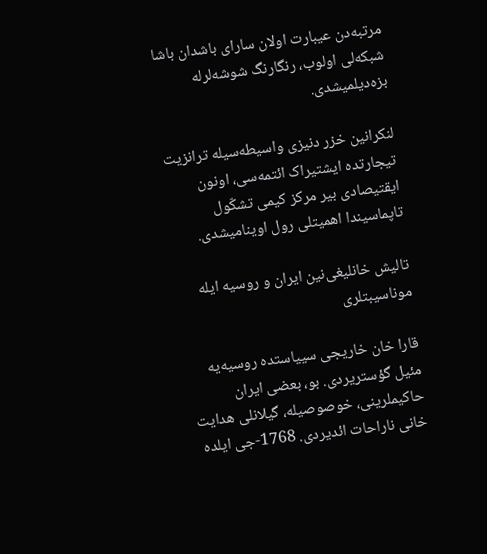مرتبه‌دن عیبارت اولان سارای باشدان باشا شبکه‌لی اولوب، رنگارنگ شوشه‌لرله بزه‌دیلمیشدی.

لنکرانین خزر دنیزی واسیطه‌سیله ترانزیت تیجارتده ایشتیراک ائتمه‌سی، اونون ایقتیصادی بیر مرکز کیمی تشکّول تاپماسیندا اهمیتلی رول اوینامیشدی.

تالیش خانلیغی‌نین ایران و روسیه ایله موناسیبتلری

قارا خان خاریجی سییاستده روسیه‌یه مئیل گؤستریردی. بو، بعضی ایران حاکیملرینی، خوصوصیله، گیلانلی هدایت خانی ناراحات ائدیردی. 1768-جی ایلده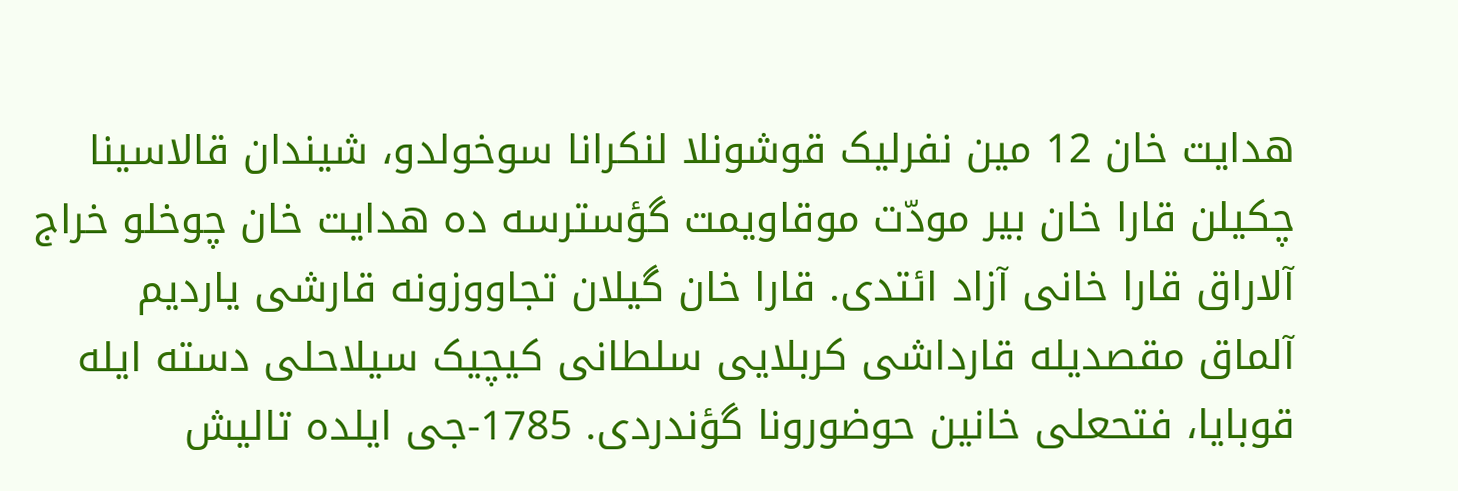هدایت خان 12 مین نفرلیک قوشونلا لنکرانا سوخولدو، شیندان قالاسینا چکیلن قارا خان بیر مودّت موقاویمت گؤسترسه ده هدایت خان چوخلو خراج آلاراق قارا خانی آزاد ائتدی. قارا خان گیلان تجاووزونه قارشی یاردیم آلماق مقصدیله قارداشی کربلایی سلطانی کیچیک سیلاحلی دسته ایله قوبایا، فتحعلی خا‌نین حوضورونا گؤندردی. 1785-جی ایلده تالیش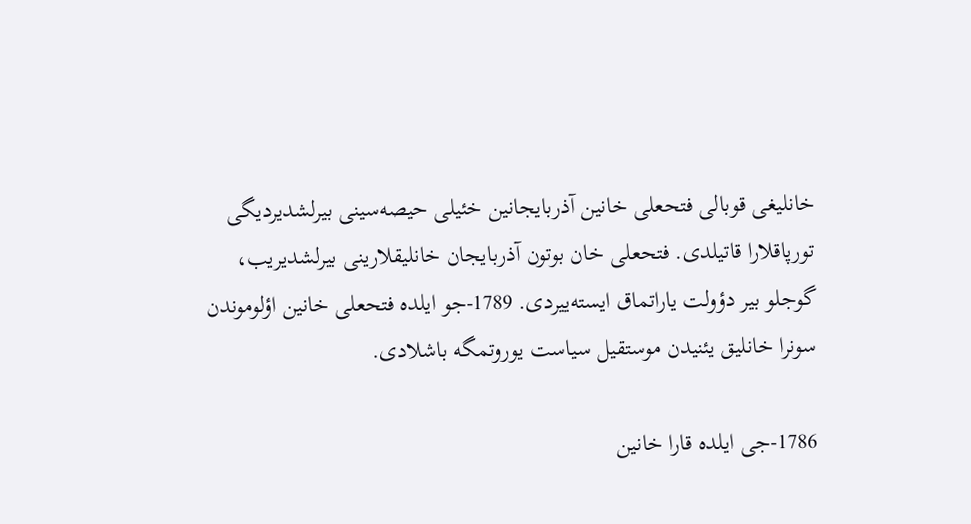خانلیغی قوبالی فتحعلی خا‌نین آذربایجا‌نین خئیلی حیصه‌سینی بیرلشدیردیگی تورپاقلارا قاتیلدی. فتحعلی خان بوتون آذربایجان خانلیقلارینی بیرلشدیریب، گوجلو بیر دؤولت یاراتماق ایسته‌ییردی. 1789-جو ایلده فتحعلی خا‌نین اؤلوموندن سونرا خانلیق یئنیدن موستقیل سیاست یوروتمگه باشلادی.

1786-جی ایلده قارا خا‌نین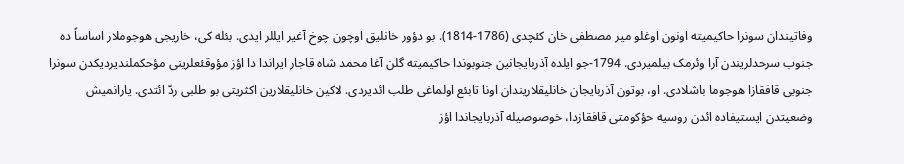وفاتیندان سونرا حاکیمیته اونون اوغلو میر مصطفی خان کئچدی (1786-1814). بو دؤور خانلیق اوچون چوخ آغیر ایللر ایدی. بئله کی، خاریجی هوجوملار اساساً ده جنوب سرحدلریندن آرا وئرمک بیلمیردی. 1794-جو ایلده آذربایجا‌نین جنوبوندا حاکیمیته گلن آغا محمد شاه قاجار ایراندا دا اؤز مؤوقئعلرینی مؤحکملندیردیکدن سونرا جنوبی قافقازا هوجوما باشلادی. او، بوتون آذربایجان خانلیقلاریندان اونا تابئع اولماغی طلب ائدیردی. لاکین خانلیقلارین اکثریتی بو طلبی ردّ ائتدی. یارانمیش وضعیتدن ایستیفاده ائدن روسیه حؤکومتی قافقازدا، خوصوصیله آذربایجاندا اؤز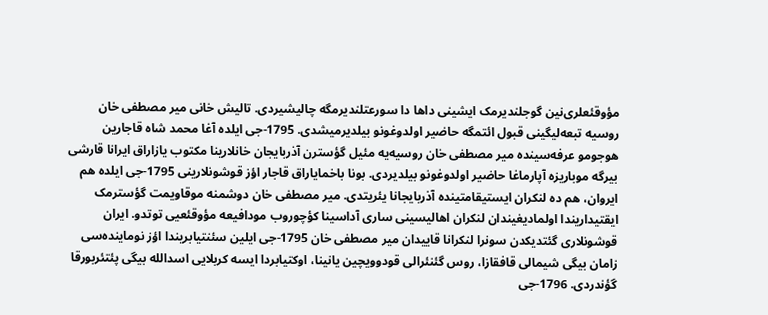مؤوقئعلری‌نین گوجلندیرمک ایشینی داها دا سورعتلندیرمگه چالیشیردی. تالیش خانی میر مصطفی خان روسیه تبعه‌لیگینی قبول ائتمگه حاضیر اولدوغونو بیلدیرمیشدی. 1795-جی ایلده آغا محمد شاه قاجارین هوجومو عرفه‌سینده میر مصطفی خان روسیه‌یه مئیل گؤسترن آذربایجان خانلارینا مکتوب یازاراق ایرانا قارشی بیرگه موباریزه آپارماغا حاضیر اولدوغونو بیلدیردی. بونا باخمایاراق قاجار اؤز قوشونلارینی 1795-جی ایلده هم ایروان، هم ده لنکران ایستیقامتینده آذربایجانا یئریتدی. میر مصطفی خان دوشمنه موقاویمت گؤسترمک ایقتیداریندا اولمادیغیندان لنکران اهالیسینی ساری آداسینا کؤچوروب مودافیعه مؤوقئعیی توتدو. ایران قوشونلاری گئتدیکدن سونرا لنکرانا قاییدان میر مصطفی خان 1795-جی ایلین سئنتیابریندا اؤز نوماینده‌سی زامان بیگی شیمالی قافقازا، روس گئنئرالی قودوویچین یا‌نینا، اوکتیابردا ایسه کربلایی اسدالله بیگی پئتئربورقا گؤندردی. 1796-جی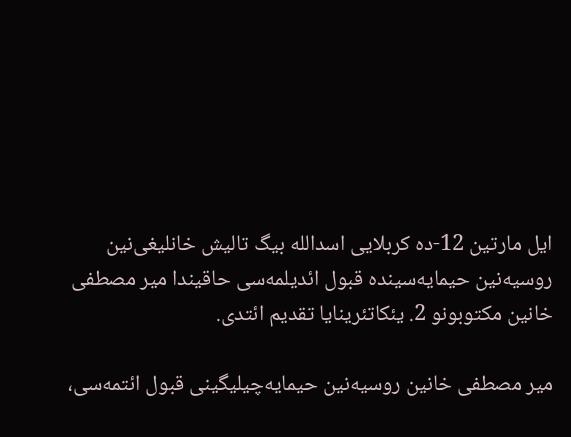ایل مارتین 12-ده کربلایی اسدالله بیگ تالیش خانلیغی‌نین روسیه‌نین حیمایه‌سینده قبول ائدیلمه‌سی حاقیندا میر مصطفی خا‌نین مکتوبونو 2. یئکاتئرینایا تقدیم ائتدی.

میر مصطفی خا‌نین روسیه‌نین حیمایه‌چیلیگینی قبول ائتمه‌سی،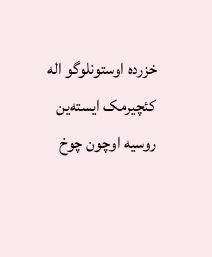خزرده اوستونلوگو اله کئچیرمک ایسته‌ین روسیه اوچون چوخ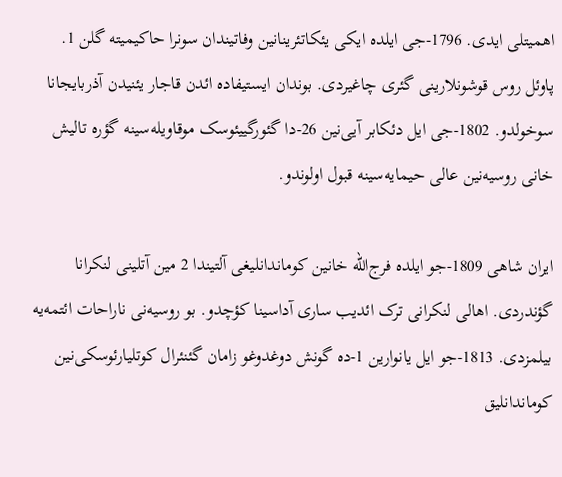اهمیتلی ایدی. 1796-جی ایلده ایکی یئکاتئرینا‌نین وفاتیندان سونرا حاکیمیته گلن 1. پاوئل روس قوشونلارینی گئری چاغیردی. بوندان ایستیفاده ائدن قاجار یئنیدن آذربایجانا سوخولدو. 1802-جی ایل دئکابر آیی‌نین 26-دا گئورگییئوسک موقاویله‌سینه گؤره تالیش خانی روسیه‌نین عالی حیمایه‌سینه قبول اولوندو.

ایران شاهی 1809-جو ایلده فرج‌الله خا‌نین کوماندانلیغی آلتیندا 2 مین آتلینی لنکرانا گؤندردی. اهالی لنکرانی ترک ائدیب ساری آداسینا کؤچدو. بو روسیه‌نی ناراحات ائتمه‌یه بیلمزدی. 1813-جو ایل یانوارین 1-ده گونش دوغدوغو زامان گئنئرال کوتلیارئوسکی‌نین کوماندانلیق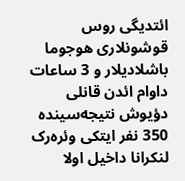ائتدیگی روس قوشونلاری هوجوما باشلادیلار و 3 ساعات داوام ائدن قانلی دؤیوش نتیجه‌سینده 350 نفر ایتکی وئره‌رک لنکرانا داخیل اولا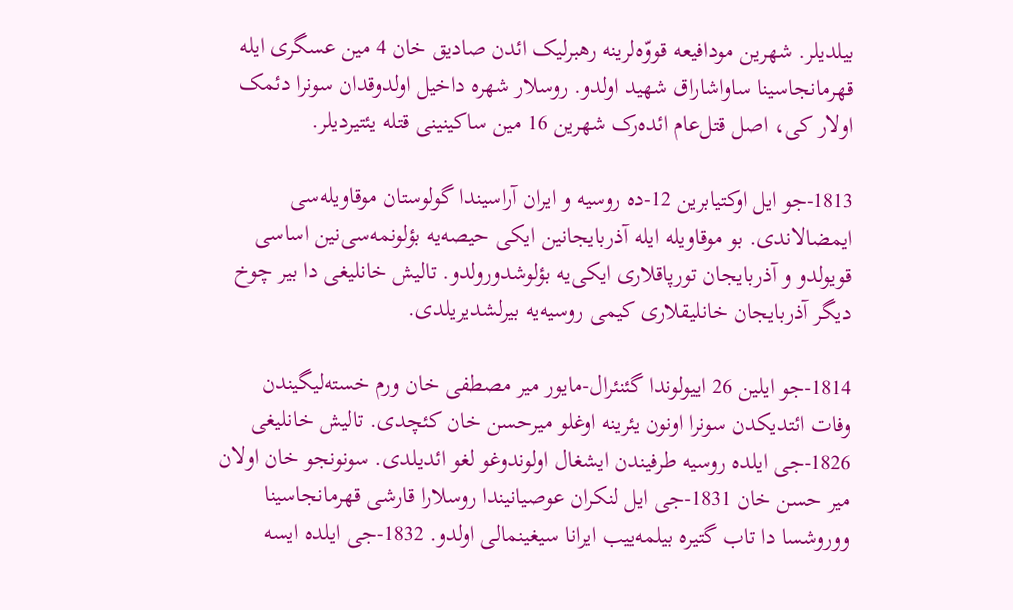بیلدیلر. شهرین مودافیعه قووّه‌لرینه رهبرلیک ائدن صادیق خان 4 مین عسگری ایله قهرمانجاسینا ساواشاراق شهید اولدو. روسلار شهره داخیل اولدوقدان سونرا دئمک اولار کی، اصل قتل‌عام ائده‌رک شهرین 16 مین ساکینینی قتله یئتیردیلر.

1813-جو ایل اوکتیابرین 12-ده روسیه و ایران آراسیندا گولوستان موقاویله‌سی ایمضالاندی. بو موقاویله ایله آذربایجا‌نین ایکی حیصه‌یه بؤلونمه‌سی‌نین اساسی قویولدو و آذربایجان تورپاقلاری ایکی‌یه بؤلوشدورولدو. تالیش خانلیغی دا بیر چوخ دیگر آذربایجان خانلیقلاری کیمی روسیه‌یه بیرلشدیریلدی.

1814-جو ایلین 26 اییولوندا گئنئرال-مایور میر مصطفی خان ورم خسته‌لیگیندن وفات ائتدیکدن سونرا اونون یئرینه اوغلو میرحسن خان کئچدی. تالیش خانلیغی 1826-جی ایلده روسیه طرفیندن ایشغال اولوندوغو لغو ائدیلدی. سونونجو خان اولان میر حسن خان 1831-جی ایل لنکران عوصیا‌نیندا روسلارا قارشی قهرمانجاسینا ووروشسا دا تاب گتیره بیلمه‌ییب ایرانا سیغینمالی اولدو. 1832-جی ایلده ایسه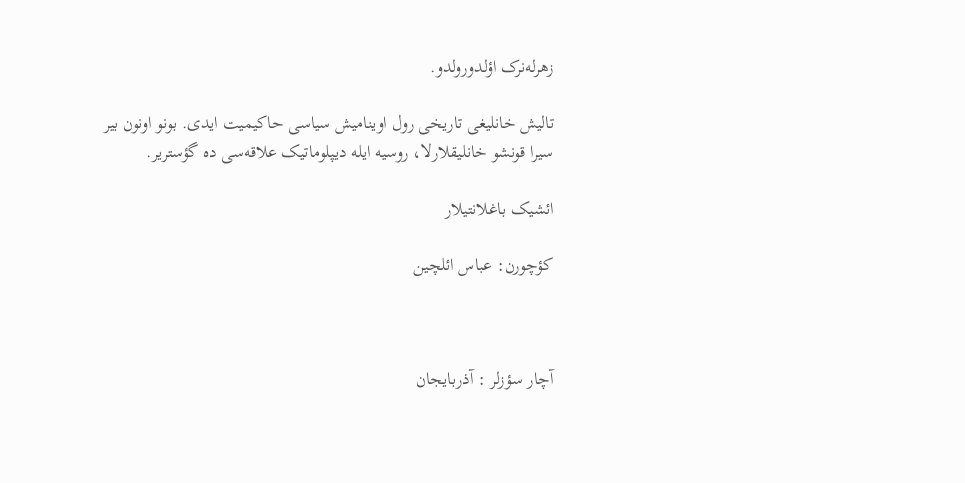زهرله‌نرک اؤلدورولدو.

تالیش خانلیغی تاریخی رول اوینامیش سیاسی حاکیمیت ایدی. بونو اونون بیر سیرا قونشو خانلیقلارلا، روسیه ایله دیپلوماتیک علاقه‌سی ده گؤستریر.

ائشیک باغلانتیلار

کؤچورن: عباس ائلچین



آچار سؤزلر : آذربایجان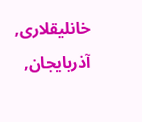خانلیقلاری, آذربایجان,